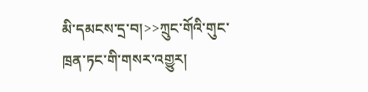མི་དམངས་དྲ་བ།>>ཀྲུང་གོའི་གུང་ཁྲན་ཏང་གི་གསར་འགྱུར།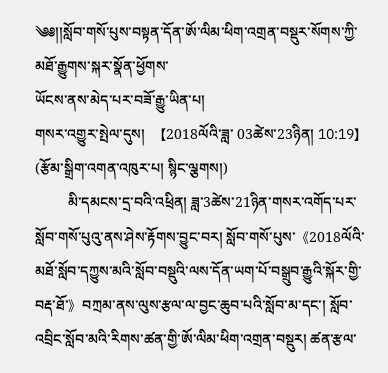༄༅།།སློབ་གསོ་པུས་བསྟན་དོན་ཨོ་ལིམ་ཕིག་འགྲན་བསྡུར་སོགས་ཀྱི་མཐོ་རྒྱུགས་སྐར་སྣོན་ཕྱོགས་
ཡོངས་ནས་མེད་པར་བཟོ་རྒྱུ་ཡིན་པ།
གསར་འགྱུར་སྤེལ་དུས།  【2018ལོའི་ཟླ་ 03ཚེས་23ཉིན། 10:19】   (རྩོམ་སྒྲིག་འགན་འཁུར་པ། སྙིང་ལྕགས།)
         མི་དམངས་དྲ་བའི་འཕྲིན། ཟླ་3ཚེས་21ཉིན་གསར་འགོད་པར་སློབ་གསོ་པུའུ་ནས་ཤེས་རྟོགས་བྱུང་བར། སློབ་གསོ་པུས་《2018ལོའི་མཐོ་སློབ་དཀྱུས་མའི་སློབ་བསྡུའི་ལས་དོན་ཡག་པོ་བསྒྲུབ་རྒྱུའི་སྐོར་གྱི་བརྡ་ཐོ་》བཀྲམ་ནས་ལུས་རྩལ་ལ་བྱང་ཆུབ་པའི་སློབ་མ་དང་། སློབ་འབྲིང་སློབ་མའི་རིགས་ཚན་གྱི་ཨོ་ལིམ་ཕིག་འགྲན་བསྡུར། ཚན་རྩལ་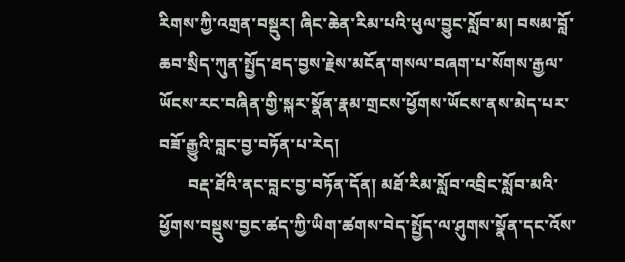རིགས་ཀྱི་འགྲན་བསྡུར། ཞིང་ཆེན་རིམ་པའི་ཕུལ་བྱུང་སློབ་མ། བསམ་བློ་ཆབ་སྲིད་ཀུན་སྤྱོད་ཐད་བྱས་རྗེས་མངོན་གསལ་བཞག་པ་སོགས་རྒྱལ་ཡོངས་རང་བཞིན་གྱི་སྐར་སྣོན་རྣམ་གྲངས་ཕྱོགས་ཡོངས་ནས་མེད་པར་བཟོ་རྒྱུའི་བླང་བྱ་བཏོན་པ་རེད།
       བརྡ་ཐོའི་ནང་བླང་བྱ་བཏོན་དོན། མཐོ་རིམ་སློབ་འབྲིང་སློབ་མའི་ཕྱོགས་བསྡུས་བྱང་ཚད་ཀྱི་ཡིག་ཚགས་བེད་སྤྱོད་ལ་ཤུགས་སྣོན་དང་འོས་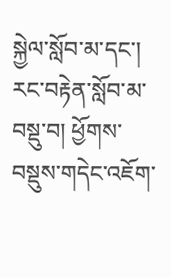སྐྱེལ་སློབ་མ་དང་། རང་བརྟེན་སློབ་མ་བསྡུ་བ། ཕྱོགས་བསྡུས་གདེང་འཇོག་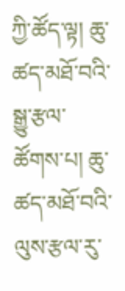ཀྱི་ཚོད་ལྟ། ཆུ་ཚད་མཐོ་བའི་སྒྱུ་རྩལ་ཚོགས་པ། ཆུ་ཚད་མཐོ་བའི་ལུས་རྩལ་རུ་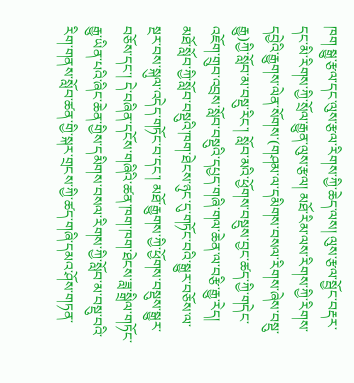ཁག སྒྱུ་རྩལ་དང་ལུས་རྩལ་རིགས་ཀྱི་ཆེད་ལས། ལུས་རྩལ་སྦྱོང་བརྡར་དང་མི་རིགས་ཀྱི་སྲོལ་རྒྱུན་ལུས་རྩལ། མཐོ་རིམ་ལས་རིགས་ཀྱི་རིགས་དབྱེའི་རྒྱུགས་ལེན་སོགས་(གཤམ་ལ་དམིགས་བསལ་རིགས་ཞེས་བསྡུ་རྒྱུ)ཀྱི་སློབ་མ་བསྡུ་རིང་། སློབ་མའི་ཕྱོགས་བསྡུས་བྱང་ཚད་ཀྱི་གདེང་འཇོག་གྲུབ་འབྲས་སློབ་བསྡུའི་དཔྱད་གཞི་གལ་ཆེན་ལ་བརྩི་རྒྱུ་རེད། མཐོ་སློབ་ཀྱི་སློབ་བསྡུའི་ཁག་ཐེངས་ཉུང་དུ་གཏོང་བའི་སྒྱུར་བཅོས་ལ་སྔར་བས་སྐུལ་འདེད་གཏོང་བ་དང་། མཐོ་རྒྱུགས་ཀྱི་ཕྱོགས་བསྡུས་སྒྱུར་བཅོས་དང་། དེ་བཞིན་དངོས་གཞིའི་ཚན་ཁག་ཁག་ཐེངས་ཟླ་སྒྲིལ་གཏོང་རྒྱུ་ཡིན་པའི་ཞིང་ཆེན་གྱིས་དམིགས་བསལ་རིགས་ཀྱི་སློབ་མ་བསྡུ་བའི་རིག་གནས་སློབ་ཚན་གྱི་སྐར་གྲངས་ཀྱི་ཚད་གཞི་དམའ་ཤོས་གཏན་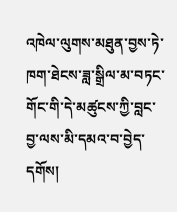འཁེལ་ལུགས་མཐུན་བྱས་ཏེ་ཁག་ཐེངས་ཟླ་སྒྲིལ་མ་བཏང་གོང་གི་དེ་མཚུངས་ཀྱི་བླང་བྱ་ལས་མི་དམའ་བ་བྱེད་དགོས།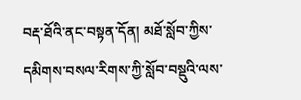བརྡ་ཐོའི་ནང་བསྟན་དོན། མཐོ་སློབ་ཀྱིས་དམིགས་བསལ་རིགས་ཀྱི་སློབ་བསྡུའི་ལས་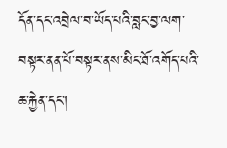དོན་དང་འབྲེལ་བ་ཡོད་པའི་བླང་བྱ་ལག་བསྟར་ནན་པོ་བསྟར་ནས་མིང་ཐོ་འགོད་པའི་ཆ་རྐྱེན་དང་།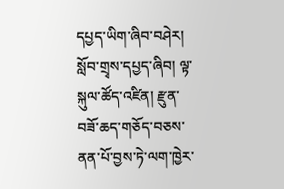དཔྱད་ཡིག་ཞིབ་བཤེར། སློབ་གྲྭས་དཔྱད་ཞིབ། ལྟ་སྐུལ་ཚོད་འཛིན། རྫུན་བཟོ་ཆད་གཅོད་བཅས་ནན་པོ་བྱས་ཏེ་ལག་ཁྱེར་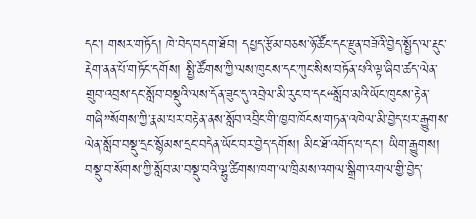དང་། གསར་གཏོད། ཁེ་བེད་བདག་ཐོབ། དཔྱད་རྩོམ་བཅས་ཉོ་ཚོང་དང་རྫུན་བཟོའི་བྱེད་སྤྱོད་ལ་རྡུང་རྡེག་ནན་པོ་གཏོང་དགོས། སྤྱི་ཚོགས་ཀྱི་ལས་ཁུངས་དང་ཀུང་སིས་བཏོན་པའི་ལྟ་ཞིབ་ཚད་ལེན་གྲུབ་འབྲས་དང་སློབ་བསྡུའི་ལས་དོན་ཟུང་དུ་འབྲེལ་མི་རུང་བ་དང“སློབ་མའི་ཡོང་ཁུངས་རྟེན་གཞི”སོགས་ཀྱི་རྣམ་པར་བརྟེན་ནས་སློབ་འབྲིང་གི་ཁྱབ་ཁོངས་གཏན་འཁེལ་མི་བྱེད་པར་རྒྱུགས་ལེན་སློབ་བསྡུ་དྲང་སྙོམས་དྲང་བདེན་ཡོང་བར་བྱེད་དགོས། མིང་ཐོ་འགོད་པ་དང་། ཡིག་རྒྱུགས། བསྡུ་བ་སོགས་ཀྱི་སློབ་མ་བསྡུ་བའི་ལྷུ་ཚིགས་ཁག་ལ་ཁྲིམས་འགལ་སྒྲིག་འགལ་གྱི་བྱེད་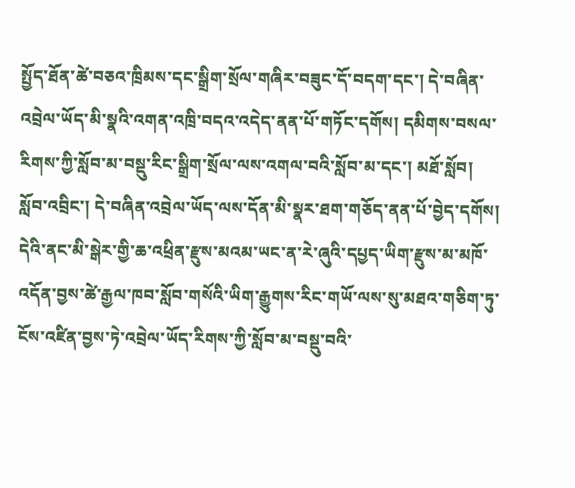སྤྱོད་ཐོན་ཚེ་བཅའ་ཁྲིམས་དང་སྒྲིག་སྲོལ་གཞིར་བཟུང་དོ་བདག་དང་། དེ་བཞིན་འབྲེལ་ཡོད་མི་སྣའི་འགན་འཁྲི་བདའ་འདེད་ནན་པོ་གཏོང་དགོས། དམིགས་བསལ་རིགས་ཀྱི་སློབ་མ་བསྡུ་རིང་སྒྲིག་སྲོལ་ལས་འགལ་བའི་སློབ་མ་དང་། མཐོ་སློབ། སློབ་འབྲིང་། དེ་བཞིན་འབྲེལ་ཡོད་ལས་དོན་མི་སྣར་ཐག་གཅོད་ནན་པོ་བྱེད་དགོས། དེའི་ནང་མི་སྒེར་གྱི་ཆ་འཕྲིན་རྫུས་མའམ་ཡང་ན་རེ་ཞུའི་དཔྱད་ཡིག་རྫུས་མ་མཁོ་འདོན་བྱས་ཚེ་རྒྱལ་ཁབ་སློབ་གསོའི་ཡིག་རྒྱུགས་རིང་གཡོ་ལས་སུ་མཐའ་གཅིག་ཏུ་ངོས་འཛིན་བྱས་ཏེ་འབྲེལ་ཡོད་རིགས་ཀྱི་སློབ་མ་བསྡུ་བའི་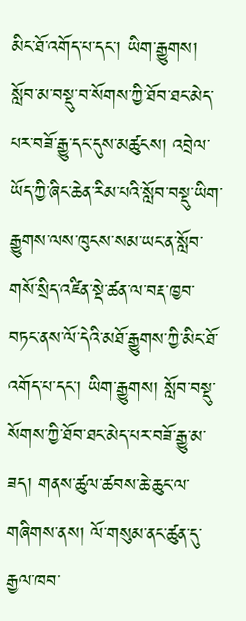མིང་ཐོ་འགོད་པ་དང་། ཡིག་རྒྱུགས། སློབ་མ་བསྡུ་བ་སོགས་ཀྱི་ཐོབ་ཐང་མེད་པར་བཟོ་རྒྱུ་དང་དུས་མཚུངས། འབྲེལ་ཡོད་ཀྱི་ཞིང་ཆེན་རིམ་པའི་སློབ་བསྡུ་ཡིག་རྒྱུགས་ལས་ཁུངས་སམ་ཡང་ན་སློབ་གསོ་སྲིད་འཛིན་སྡེ་ཚན་ལ་བརྡ་ཁྱབ་བཏང་ནས་ལོ་དེའི་མཐོ་རྒྱུགས་ཀྱི་མིང་ཐོ་འགོད་པ་དང་། ཡིག་རྒྱུགས། སློབ་བསྡུ་སོགས་ཀྱི་ཐོབ་ཐང་མེད་པར་བཟོ་རྒྱུ་མ་ཟད། གནས་ཚུལ་ཚབས་ཆེ་ཆུང་ལ་གཞིགས་ནས། ལོ་གསུམ་ནང་ཚུན་དུ་རྒྱལ་ཁབ་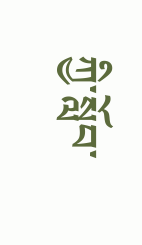ཀྱི་སློབ་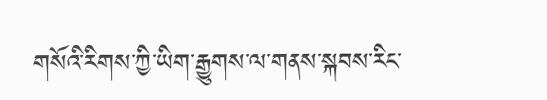གསོའི་རིགས་ཀྱི་ཡིག་རྒྱུགས་ལ་གནས་སྐབས་རིང་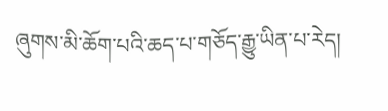ཞུགས་མི་ཆོག་པའི་ཆད་པ་གཅོད་རྒྱུ་ཡིན་པ་རེད།